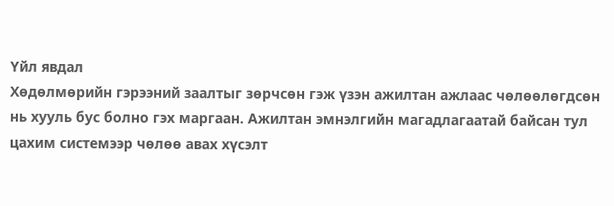Үйл явдал
Хөдөлмөрийн гэрээний заалтыг зөрчсөн гэж үзэн ажилтан ажлаас чөлөөлөгдсөн нь хууль бус болно гэх маргаан. Ажилтан эмнэлгийн магадлагаатай байсан тул цахим системээр чөлөө авах хүсэлт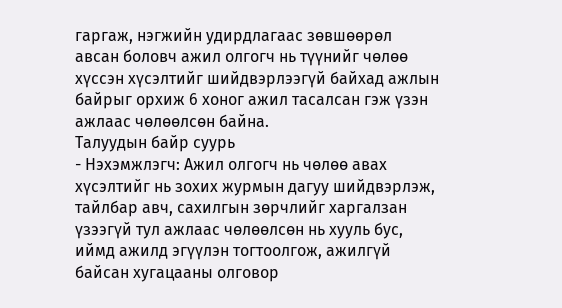гаргаж, нэгжийн удирдлагаас зөвшөөрөл авсан боловч ажил олгогч нь түүнийг чөлөө хүссэн хүсэлтийг шийдвэрлээгүй байхад ажлын байрыг орхиж 6 хоног ажил тасалсан гэж үзэн ажлаас чөлөөлсөн байна.
Талуудын байр суурь
- Нэхэмжлэгч: Ажил олгогч нь чөлөө авах хүсэлтийг нь зохих журмын дагуу шийдвэрлэж, тайлбар авч, сахилгын зөрчлийг харгалзан үзээгүй тул ажлаас чөлөөлсөн нь хууль бус, иймд ажилд эгүүлэн тогтоолгож, ажилгүй байсан хугацааны олговор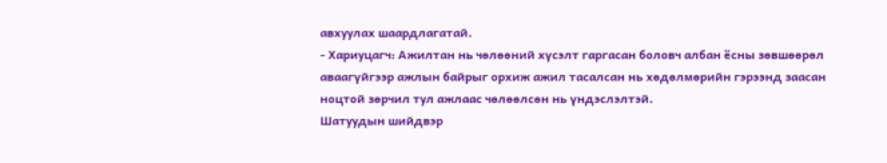авхуулах шаардлагатай.
- Хариуцагч: Ажилтан нь чөлөөний хүсэлт гаргасан боловч албан ёсны зөвшөөрөл аваагүйгээр ажлын байрыг орхиж ажил тасалсан нь хөдөлмөрийн гэрээнд заасан ноцтой зөрчил тул ажлаас чөлөөлсөн нь үндэслэлтэй.
Шатуудын шийдвэр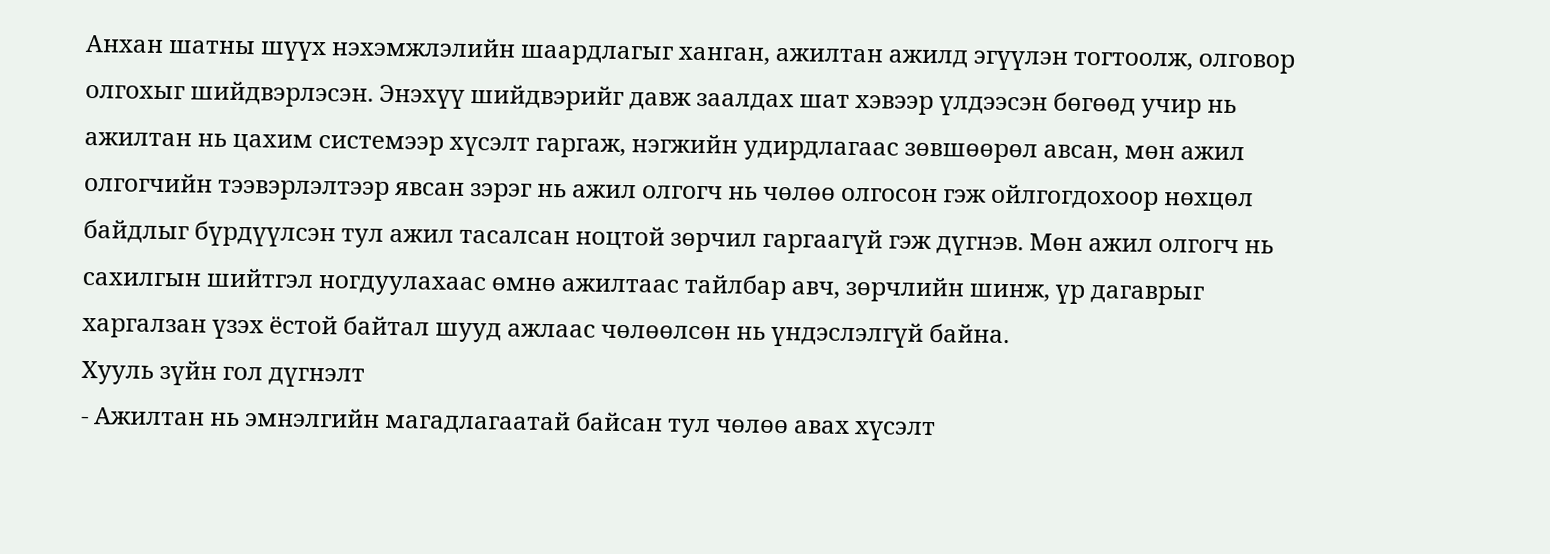Анхан шатны шүүх нэхэмжлэлийн шаардлагыг ханган, ажилтан ажилд эгүүлэн тогтоолж, олговор олгохыг шийдвэрлэсэн. Энэхүү шийдвэрийг давж заалдах шат хэвээр үлдээсэн бөгөөд учир нь ажилтан нь цахим системээр хүсэлт гаргаж, нэгжийн удирдлагаас зөвшөөрөл авсан, мөн ажил олгогчийн тээвэрлэлтээр явсан зэрэг нь ажил олгогч нь чөлөө олгосон гэж ойлгогдохоор нөхцөл байдлыг бүрдүүлсэн тул ажил тасалсан ноцтой зөрчил гаргаагүй гэж дүгнэв. Мөн ажил олгогч нь сахилгын шийтгэл ногдуулахаас өмнө ажилтаас тайлбар авч, зөрчлийн шинж, үр дагаврыг харгалзан үзэх ёстой байтал шууд ажлаас чөлөөлсөн нь үндэслэлгүй байна.
Хууль зүйн гол дүгнэлт
- Ажилтан нь эмнэлгийн магадлагаатай байсан тул чөлөө авах хүсэлт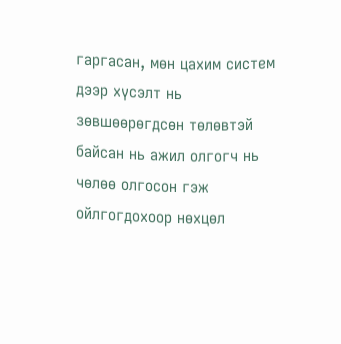гаргасан, мөн цахим систем дээр хүсэлт нь зөвшөөрөгдсөн төлөвтэй байсан нь ажил олгогч нь чөлөө олгосон гэж ойлгогдохоор нөхцөл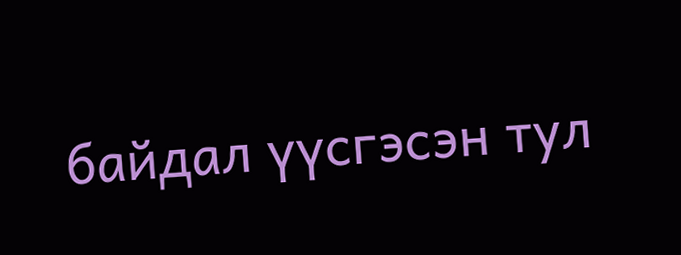байдал үүсгэсэн тул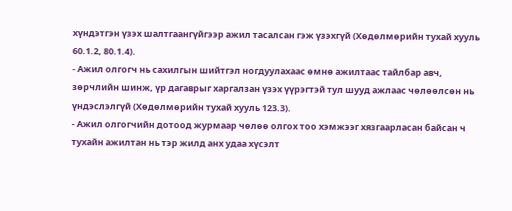хүндэтгэн үзэх шалтгаангүйгээр ажил тасалсан гэж үзэхгүй (Хөдөлмөрийн тухай хууль 60.1.2, 80.1.4).
- Ажил олгогч нь сахилгын шийтгэл ногдуулахаас өмнө ажилтаас тайлбар авч, зөрчлийн шинж, үр дагаврыг харгалзан үзэх үүрэгтэй тул шууд ажлаас чөлөөлсөн нь үндэслэлгүй (Хөдөлмөрийн тухай хууль 123.3).
- Ажил олгогчийн дотоод журмаар чөлөө олгох тоо хэмжээг хязгаарласан байсан ч тухайн ажилтан нь тэр жилд анх удаа хүсэлт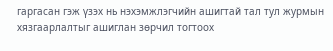гаргасан гэж үзэх нь нэхэмжлэгчийн ашигтай тал тул журмын хязгаарлалтыг ашиглан зөрчил тогтоох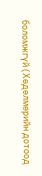боломжгүй (Хөдөлмөрийн дотоод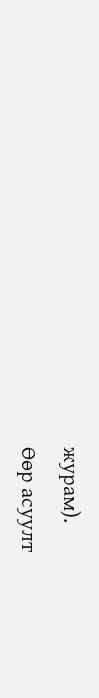журам).
Өөр асуулт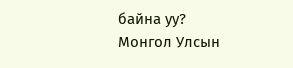байна уу?
Монгол Улсын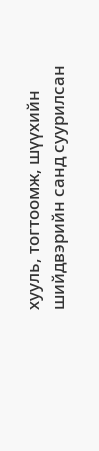хууль, тогтоомж, шүүхийн шийдвэрийн санд суурилсан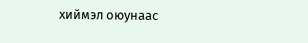хиймэл оюунаас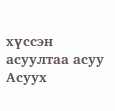хүссэн асуултаа асуу
Асуух